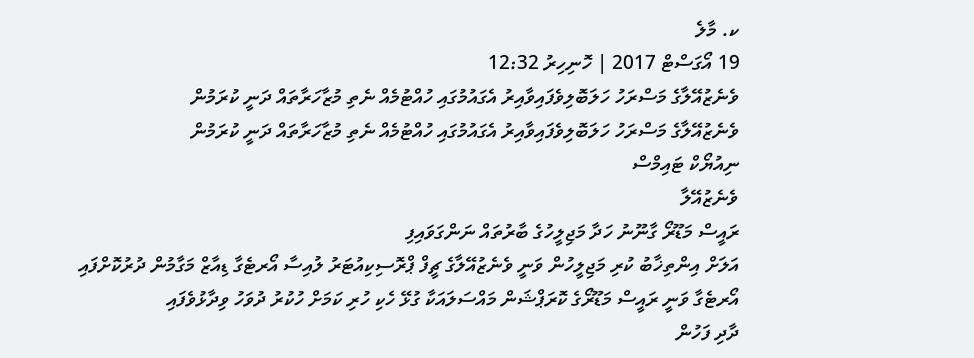ކ. މާލެ
19 އޯގަސްޓް 2017 | ހޮނިހިރު 12:32
ވެނެޒުއޭލާގެ މަސްރަހު ހަލަބޮލިވެފައިވާއިރު އެގައުމުގައި ހުއްޓުމެއް ނެތި މުޒާހަރާތައް ދަނީ ކުރަމުން
ވެނެޒުއޭލާގެ މަސްރަހު ހަލަބޮލިވެފައިވާއިރު އެގައުމުގައި ހުއްޓުމެއް ނެތި މުޒާހަރާތައް ދަނީ ކުރަމުން
ނިއުޔޯކް ޓައިމްސް
ވެނެޒުއޭލާ
ރައީސް މަޑޫރޯ ގާނޫނު ހަދާ މަޖިލީހުގެ ބާރުތައް ނަންގަވައިފި
އަލަށް އިންތިޚާބު ކުރި މަޖިލީހުން ވަނީ ވެނެޒުއޭލާގެ ޗީފް ޕްރޮސިކިއުޓަރު ލުއިސާ އޯރޓެގާ ޑިއާޒް މަގާމުން ދުރުކޮށްފައި
އޯރޓެގާ ވަނީ ރައީސް މަޑޫރޯގެ ކޮރަޕްޝަން މައްސަލައަކާ ގުޅޭ ހެކި ހުރި ކަމަށް ހުކުރު ދުވަހު ވިދާޅުވެފައި
ދާދި ފަހުން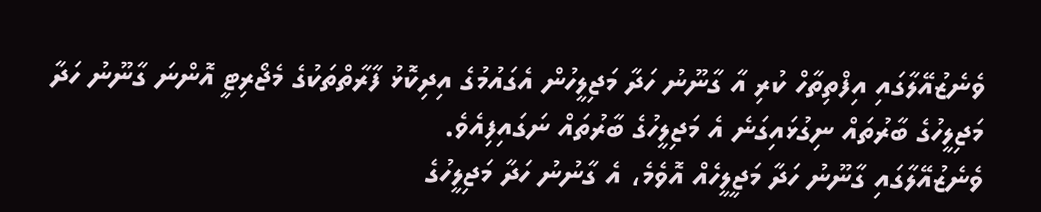ވެނެޒުއޭލާގައި އިފްތިތާހް ކުރި އާ ގާނޫނު ހަދާ މަޖިލީހުން އެގައުމުގެ އިދިކޮޅު ފާރާތްތަކުގެ މެޖޯރިޓީ އޮންނަ ގާނޫނު ހަދާ މަޖިލީހުގެ ބާރުތައް ނިގުޅައިގަނެ އެ މަޖިލީހުގެ ބާރުތައް ނަގައިފިއެވެ.
ވެނެޒުއޭލާގައި ގާނޫނު ހަދާ މަޖީލީހެއް އޮވެމެ، އެ ގާނުނު ހަދާ މަޖިލީހުގެ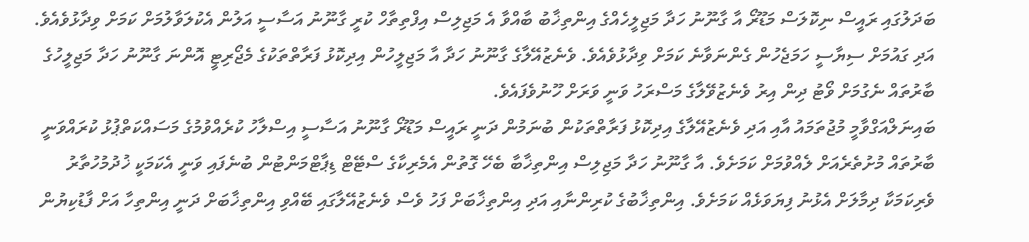ބަދަލުގައި ރައީސް ނިކޮލަސް މަޑޫރޯ އާ ގާނޫނު ހަދާ މަޖިލީހެއްގެ އިންތިޚާބު ބާއްވާ އެ މަޖިލިސް އިފްތިތާހް ކުރީ ގާނޫނު އަސާސީ އަލުން އެކުލަވާލުމަށް ކަމަށް ވިދާޅުވެއެވެ. އަދި ގައުމަށް ސިޔާސީ ހަމަޖެހުން ގެންނަވާނެ ކަމަށް ވިދާޅުވެއެވެ. ވެނެޒުއޭލާގެ ގާނޫނު ހަދާ އާ މަޖިލީހުން އިދިކޮޅު ފަރާތްތަކުގެ މެޖޯރިޓީ އޮންނަ ގާނޫނު ހަދާ މަޖިލީހުގެ ބާރުތައް ނެގުމަށް ވޯޓު ދިން އިރު ވެނެޒުވޭލާގެ މަސްރަހު ވަނީ ވަރަށް ހޫނުވެފައެވެ.
ބައިނަލްއަގްވާމީ މުޖުތަމައު އާއި އަދި ވެނެޒުއޭލާގެ އިދިކޮޅު ފަރާތްތަކުން ބުނަމުން ދަނީ ރައީސް މަޑޫރޯ ގާނޫނު އަސާސީ އިސްލާހު ކުރެއްވުމުގެ މަސައްކަތްޕުޅު ކުރައްވަނީ ބާރުތައް މުށުތެރެއަށް ލެއްވުމަށް ކަމަށެވެ. އާ ގާނޫނު ހަދާ މަޖިލިސް އިންތިޚާބާ ބެހޭ ގޮތުން އެމެރިކާގެ ސްޓޭޓް ޑިޕާޓްމަންޓުން ބުނެފައި ވަނީ އެކަމަކީ ޚުދުމުހުތާރު ވެރިކަމަކާ ދިމާލަށް އެޅުނު ފިޔަވަޅެއް ކަމަށެވެ. އިންތިޚާބުގެ ކުރިންނާއި އަދި އިންތިޚާބަށް ފަހު ވެސް ވެނެޒުއޭލާގައި ބޭއްވި އިންތިޚާބަށް ދަނީ އިންތިހާ އަށް ފާޑުކިޔުން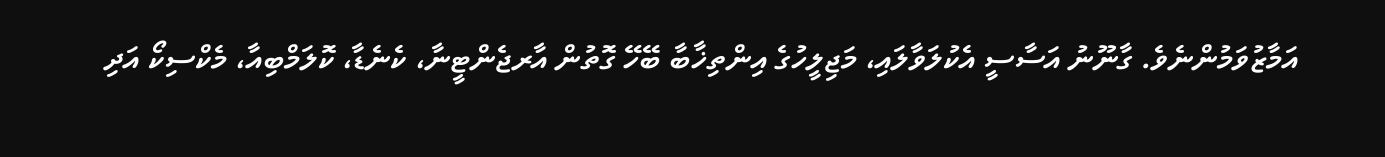އަމާޒުވަމުންނެވެ. ގާނޫނު އަސާސީ އެކުލަވާލައި، މަޖިލީހުގެ އިންތިޚާބާ ބޭހޭ ގޮތުން އާރޖެންޓީނާ، ކެނެޑާ، ކޮލަމްބިއާ، މެކްސިކޯ އަދި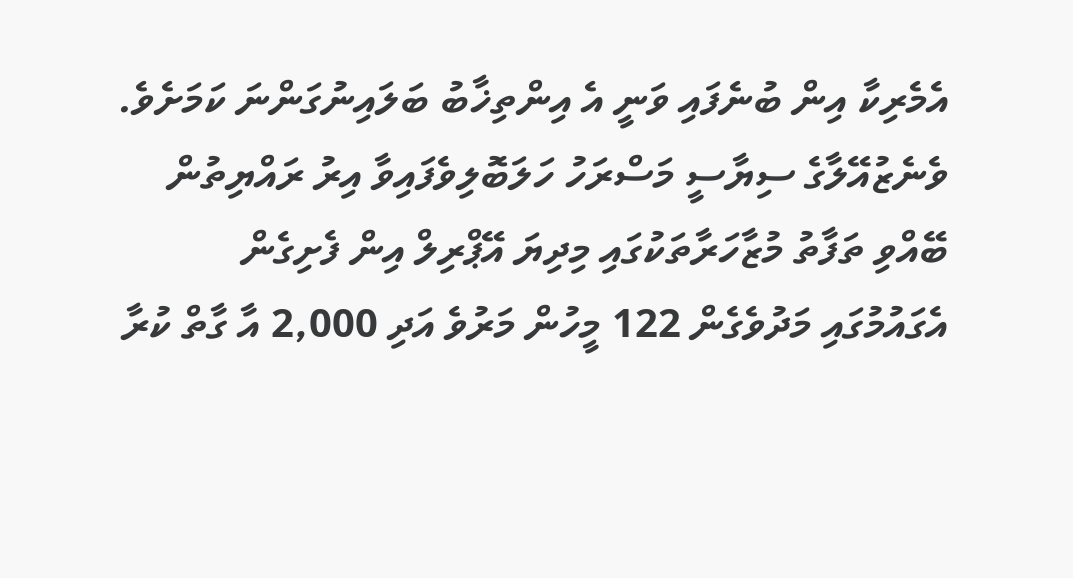އެމެރިކާ އިން ބުނެފައި ވަނީ އެ އިންތިޚާބު ބަލައިނުގަންނަ ކަމަށެވެ.
ވެނެޒުއޭލާގެ ސިޔާސީ މަސްރަހު ހަލަބޮލިވެފައިވާ އިރު ރައްޔިތުން ބޭއްވި ތަފާތު މުޒާހަރާތަކުގައި މިދިޔަ އޭޕްރިލް އިން ފެށިގެން އެގައުމުގައި މަދުވެގެން 122 މީހުން މަރުވެ އަދި 2,000 އާ ގާތް ކުރާ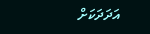އަދަދަކަށް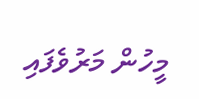މީހުން މަރުވެފައި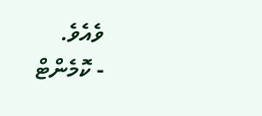ވެއެވެ.
- ކޮމެންޓް